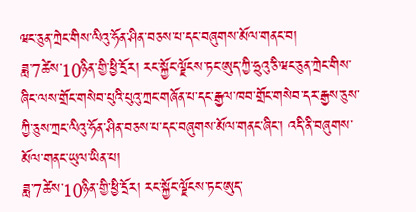ཝང་ཅུན་ཀྲེང་གིས་ལིའུ་ཧོན་ཤིན་བཅས་པ་དང་བཞུགས་མོལ་གནང་བ།
ཟླ་7ཚེས་10ཉིན་གྱི་ཕྱི་དྲོར། རང་སྐྱོང་ལྗོངས་ཏང་ཨུད་ཀྱི་ཧྲུའུ་ཅི་ཝང་ཅུན་ཀྲེང་གིས་ཞིང་ལས་གྲོང་གསེབ་པུའི་པུའུ་ཀྲང་གཞོན་པ་དང་རྒྱལ་ཁབ་གྲོང་གསེབ་དར་རྒྱས་ཅུས་ཀྱི་ཅུས་ཀྲང་ལིའུ་ཧོན་ཤིན་བཅས་པ་དང་བཞུགས་མོལ་གནང་ཞིང་། འདི་ནི་བཞུགས་མོལ་གནང་ཡུལ་ཡིན་པ།
ཟླ་7ཚེས་10ཉིན་གྱི་ཕྱི་དྲོར། རང་སྐྱོང་ལྗོངས་ཏང་ཨུད་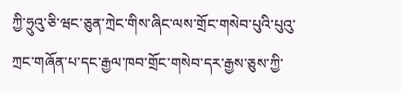ཀྱི་ཧྲུའུ་ཅི་ཝང་ཅུན་ཀྲེང་གིས་ཞིང་ལས་གྲོང་གསེབ་པུའི་པུའུ་ཀྲང་གཞོན་པ་དང་རྒྱལ་ཁབ་གྲོང་གསེབ་དར་རྒྱས་ཅུས་ཀྱི་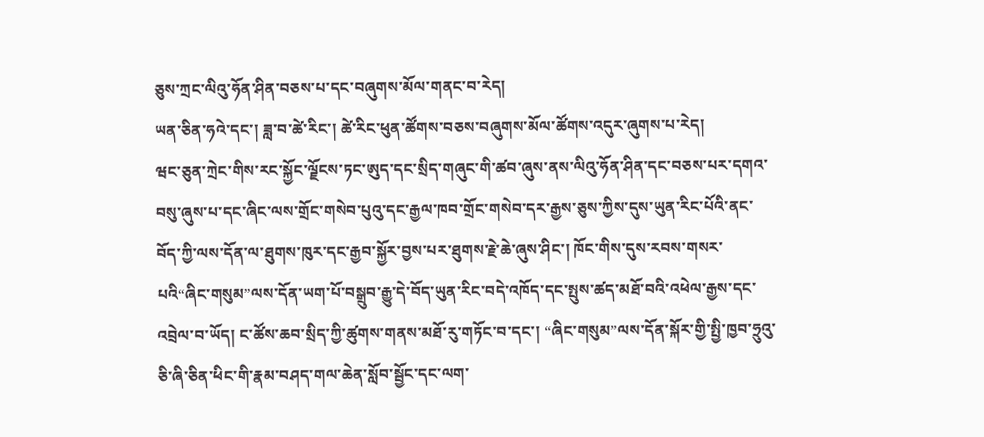ཅུས་ཀྲང་ལིའུ་ཧོན་ཤིན་བཅས་པ་དང་བཞུགས་མོལ་གནང་བ་རེད།
ཡན་ཅིན་ཧའེ་དང་། ཟླ་བ་ཚེ་རིང་། ཚེ་རིང་ཕུན་ཚོགས་བཅས་བཞུགས་མོལ་ཚོགས་འདུར་ཞུགས་པ་རེད།
ཝང་ཅུན་ཀྲེང་གིས་རང་སྐྱོང་ལྗོངས་ཏང་ཨུད་དང་སྲིད་གཞུང་གི་ཚབ་ཞུས་ནས་ལིའུ་ཧོན་ཤིན་དང་བཅས་པར་དགའ་བསུ་ཞུས་པ་དང་ཞིང་ལས་གྲོང་གསེབ་པུའུ་དང་རྒྱལ་ཁབ་གྲོང་གསེབ་དར་རྒྱས་ཅུས་ཀྱིས་དུས་ཡུན་རིང་པོའི་ནང་བོད་ཀྱི་ལས་དོན་ལ་ཐུགས་ཁུར་དང་རྒྱབ་སྐྱོར་བྱས་པར་ཐུགས་རྗེ་ཆེ་ཞུས་ཤིང་། ཁོང་གིས་དུས་རབས་གསར་པའི“ཞིང་གསུམ”ལས་དོན་ཡག་པོ་བསྒྲུབ་རྒྱུ་དེ་བོད་ཡུན་རིང་བདེ་འཁོད་དང་སྤུས་ཚད་མཐོ་བའི་འཕེལ་རྒྱས་དང་འབྲེལ་བ་ཡོད། ང་ཚོས་ཆབ་སྲིད་ཀྱི་ཚུགས་གནས་མཐོ་རུ་གཏོང་བ་དང་། “ཞིང་གསུམ”ལས་དོན་སྐོར་གྱི་སྤྱི་ཁྱབ་ཧྲུའུ་ཅི་ཞི་ཅིན་ཕིང་གི་རྣམ་བཤད་གལ་ཆེན་སློབ་སྦྱོང་དང་ལག་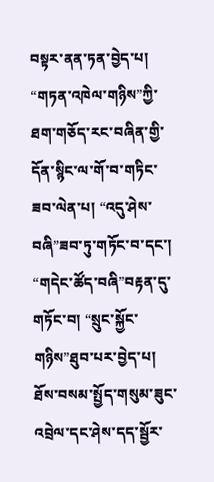བསྟར་ནན་ཏན་བྱེད་པ། “གཏན་འཁེལ་གཉིས”ཀྱི་ཐག་གཅོད་རང་བཞིན་གྱི་དོན་སྙིང་ལ་གོ་བ་གཏིང་ཟབ་ལེན་པ། “འདུ་ཤེས་བཞི”ཟབ་ཏུ་གཏོང་བ་དང་། “གདེང་ཚོད་བཞི”བརྟན་དུ་གཏོང་བ། “སྲུང་སྐྱོང་གཉིས”ཐུབ་པར་བྱེད་པ།
ཐོས་བསམ་སྤྱོད་གསུམ་ཟུང་འབྲེལ་དང་ཤེས་དད་སྦྱོར་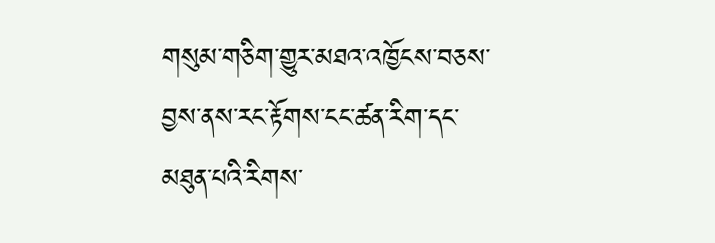གསུམ་གཅིག་གྱུར་མཐའ་འཁྱོངས་བཅས་བྱས་ནས་རང་རྟོགས་ངང་ཚན་རིག་དང་མཐུན་པའི་རིགས་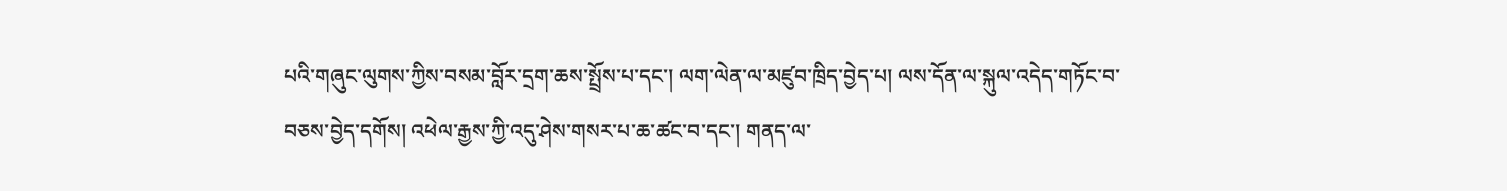པའི་གཞུང་ལུགས་ཀྱིས་བསམ་བློར་དྲག་ཆས་སྤྲོས་པ་དང་། ལག་ལེན་ལ་མཛུབ་ཁྲིད་བྱེད་པ། ལས་དོན་ལ་སྐུལ་འདེད་གཏོང་བ་བཅས་བྱེད་དགོས། འཕེལ་རྒྱས་ཀྱི་འདུ་ཤེས་གསར་པ་ཆ་ཚང་བ་དང་། གནད་ལ་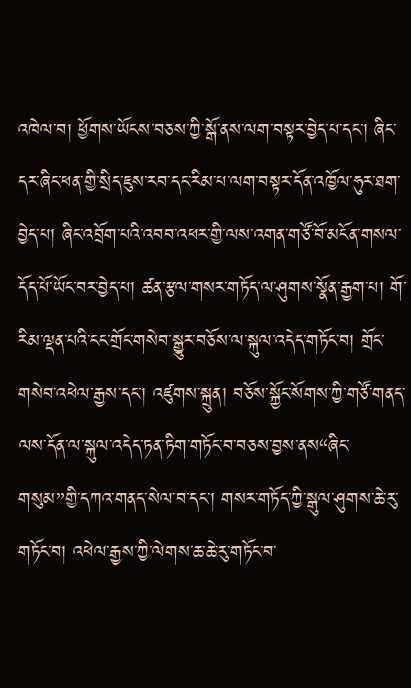འཁེལ་བ། ཕྱོགས་ཡོངས་བཅས་ཀྱི་སྒོ་ནས་ལག་བསྟར་བྱེད་པ་དང་། ཞིང་དར་ཞིང་ཕན་གྱི་སྲིད་ཇུས་རབ་དང་རིམ་པ་ལག་བསྟར་དོན་འཁྱོལ་ཧུར་ཐག་བྱེད་པ། ཞིང་འབྲོག་པའི་འབབ་འཕར་གྱི་ལས་འགན་གཙོ་བོ་མངོན་གསལ་དོད་པོ་ཡོང་བར་བྱེད་པ། ཚན་རྩལ་གསར་གཏོད་ལ་ཤུགས་སྣོན་རྒྱག་པ། གོ་རིམ་ལྡན་པའི་ངང་གྲོང་གསེབ་སྒྱུར་བཅོས་ལ་སྐུལ་འདེད་གཏོང་བ། གྲོང་གསེབ་འཕེལ་རྒྱས་དང་། འཛུགས་སྐྲུན། བཅོས་སྐྱོང་སོགས་ཀྱི་གཙོ་གནད་ལས་དོན་ལ་སྐུལ་འདེད་ཏན་ཏིག་གཏོང་བ་བཅས་བྱས་ནས“ཞིང་གསུམ”གྱི་དཀའ་གནད་སེལ་བ་དང་། གསར་གཏོད་ཀྱི་སྒུལ་ཤུགས་ཆེ་རུ་གཏོང་བ། འཕེལ་རྒྱས་ཀྱི་ལེགས་ཆ་ཆེ་རུ་གཏོང་བ་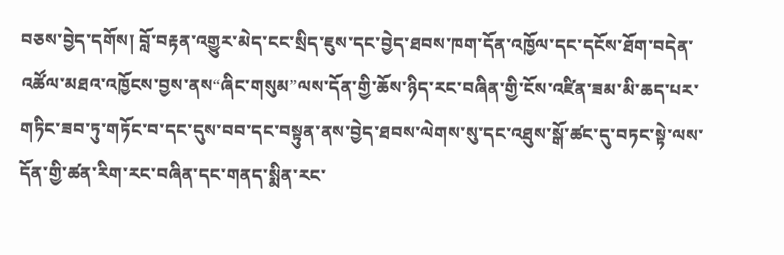བཅས་བྱེད་དགོས། བློ་བརྟན་འགྱུར་མེད་ངང་སྲིད་ཇུས་དང་བྱེད་ཐབས་ཁག་དོན་འཁྱོལ་དང་དངོས་ཐོག་བདེན་འཚོལ་མཐའ་འཁྱོངས་བྱས་ནས“ཞིང་གསུམ”ལས་དོན་གྱི་ཆོས་ཉིད་རང་བཞིན་གྱི་ངོས་འཛིན་ཟམ་མི་ཆད་པར་གཏིང་ཟབ་ཏུ་གཏོང་བ་དང་དུས་བབ་དང་བསྟུན་ནས་བྱེད་ཐབས་ལེགས་སུ་དང་འཐུས་སྒོ་ཚང་དུ་བཏང་སྟེ་ལས་དོན་གྱི་ཚན་རིག་རང་བཞིན་དང་གནད་སྨིན་རང་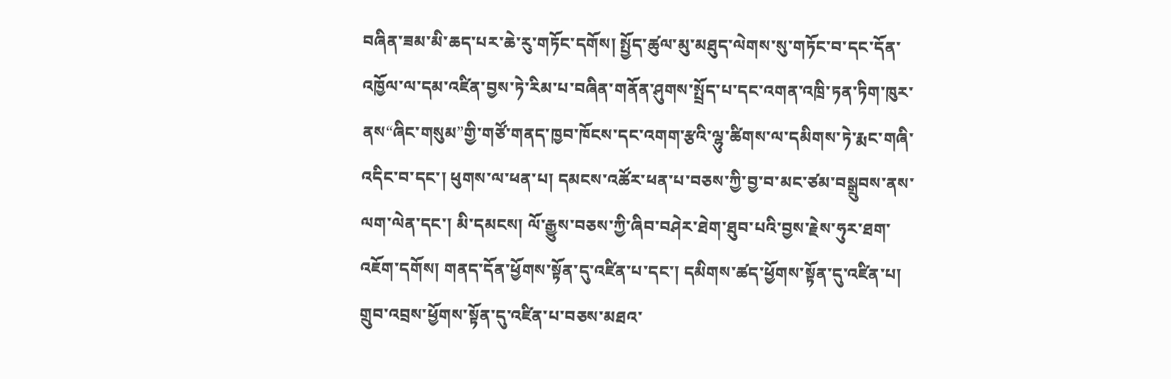བཞིན་ཟམ་མི་ཆད་པར་ཆེ་རུ་གཏོང་དགོས། སྤྱོད་ཚུལ་མུ་མཐུད་ལེགས་སུ་གཏོང་བ་དང་དོན་འཁྱོལ་ལ་དམ་འཛིན་བྱས་ཏེ་རིམ་པ་བཞིན་གནོན་ཤུགས་སྤྲོད་པ་དང་འགན་འཁྲི་ཏན་ཏིག་ཁུར་ནས“ཞིང་གསུམ”གྱི་གཙོ་གནད་ཁྱབ་ཁོངས་དང་འགག་རྩའི་ལྷུ་ཚིགས་ལ་དམིགས་ཏེ་རྨང་གཞི་འདིང་བ་དང་། ཕུགས་ལ་ཕན་པ། དམངས་འཚོར་ཕན་པ་བཅས་ཀྱི་བྱ་བ་མང་ཙམ་བསྒྲུབས་ནས་ལག་ལེན་དང་། མི་དམངས། ལོ་རྒྱུས་བཅས་ཀྱི་ཞིབ་བཤེར་ཐེག་ཐུབ་པའི་བྱས་རྗེས་ཧུར་ཐག་འཇོག་དགོས། གནད་དོན་ཕྱོགས་སྟོན་དུ་འཛིན་པ་དང་། དམིགས་ཚད་ཕྱོགས་སྟོན་དུ་འཛིན་པ། གྲུབ་འབྲས་ཕྱོགས་སྟོན་དུ་འཛིན་པ་བཅས་མཐའ་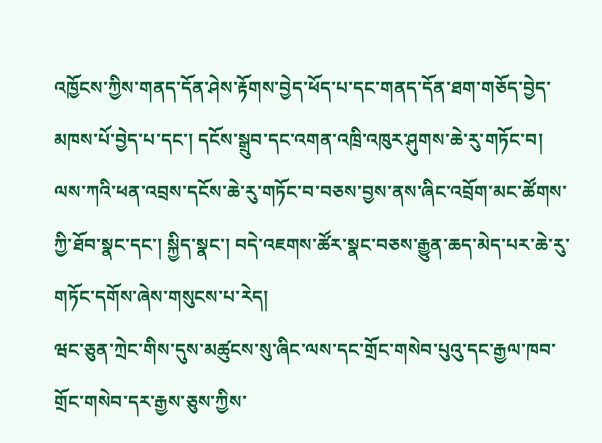འཁྱོངས་ཀྱིས་གནད་དོན་ཤེས་རྟོགས་བྱེད་ཕོད་པ་དང་གནད་དོན་ཐག་གཅོད་བྱེད་མཁས་པོ་བྱེད་པ་དང་། དངོས་སྒྲུབ་དང་འགན་འཁྲི་འཁུར་ཤུགས་ཆེ་རུ་གཏོང་བ། ལས་ཀའི་ཕན་འབྲས་དངོས་ཆེ་རུ་གཏོང་བ་བཅས་བྱས་ནས་ཞིང་འབྲོག་མང་ཚོགས་ཀྱི་ཐོབ་སྣང་དང་། སྐྱིད་སྣང་། བདེ་འཇགས་ཚོར་སྣང་བཅས་རྒྱུན་ཆད་མེད་པར་ཆེ་རུ་གཏོང་དགོས་ཞེས་གསུངས་པ་རེད།
ཝང་ཅུན་ཀྲེང་གིས་དུས་མཚུངས་སུ་ཞིང་ལས་དང་གྲོང་གསེབ་པུའུ་དང་རྒྱལ་ཁབ་གྲོང་གསེབ་དར་རྒྱས་ཅུས་ཀྱིས་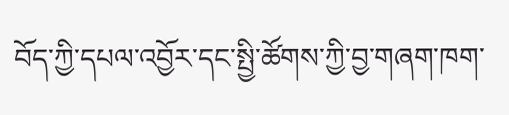བོད་ཀྱི་དཔལ་འབྱོར་དང་སྤྱི་ཚོགས་ཀྱི་བྱ་གཞག་ཁག་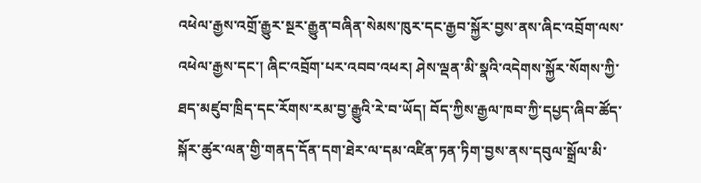འཕེལ་རྒྱས་འགྲོ་རྒྱུར་སྔར་རྒྱུན་བཞིན་སེམས་ཁུར་དང་རྒྱབ་སྐྱོར་བྱས་ནས་ཞིང་འབྲོག་ལས་འཕེལ་རྒྱས་དང་། ཞིང་འབྲོག་པར་འབབ་འཕར། ཤེས་ལྡན་མི་སྣའི་འདེགས་སྐྱོར་སོགས་ཀྱི་ཐད་མཛུབ་ཁྲིད་དང་རོགས་རམ་བྱ་རྒྱུའི་རེ་བ་ཡོད། བོད་ཀྱིས་རྒྱལ་ཁབ་ཀྱི་དཔྱད་ཞིབ་ཚོད་སྐོར་ཚུར་ལན་གྱི་གནད་དོན་དག་ཐེར་ལ་དམ་འཛིན་ཏན་ཏིག་བྱས་ནས་དབུལ་སྒྲོལ་མི་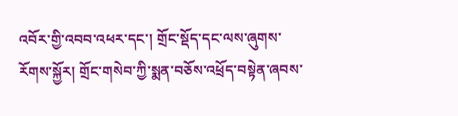འབོར་གྱི་འབབ་འཕར་དང་། གྲོང་སྡོད་དང་ལས་ཞུགས་རོགས་སྐྱོར། གྲོང་གསེབ་ཀྱི་སྨན་བཅོས་འཕྲོད་བསྟེན་ཞབས་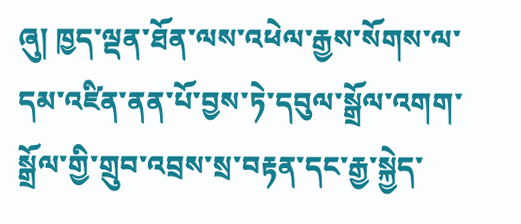ཞུ། ཁྱད་ལྡན་ཐོན་ལས་འཕེལ་རྒྱས་སོགས་ལ་དམ་འཛིན་ནན་པོ་བྱས་ཏེ་དབུལ་སྒྲོལ་འགག་སྒྲོལ་གྱི་གྲུབ་འབྲས་སྲ་བརྟན་དང་རྒྱ་སྐྱེད་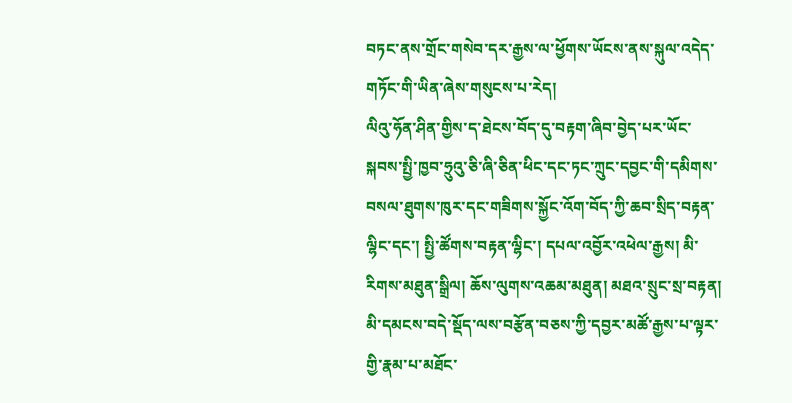བཏང་ནས་གྲོང་གསེབ་དར་རྒྱས་ལ་ཕྱོགས་ཡོངས་ནས་སྐུལ་འདེད་གཏོང་གི་ཡིན་ཞེས་གསུངས་པ་རེད།
ལིའུ་ཧོན་ཤིན་གྱིས་ད་ཐེངས་བོད་དུ་བརྟག་ཞིབ་བྱེད་པར་ཡོང་སྐབས་སྤྱི་ཁྱབ་ཧྲུའུ་ཅི་ཞི་ཅིན་ཕིང་དང་ཏང་ཀྲུང་དབྱང་གི་དམིགས་བསལ་ཐུགས་ཁུར་དང་གཟིགས་སྐྱོང་འོག་བོད་ཀྱི་ཆབ་སྲིད་བརྟན་ལྷིང་དང་། སྤྱི་ཚོགས་བརྟན་ལྷིང་། དཔལ་འབྱོར་འཕེལ་རྒྱས། མི་རིགས་མཐུན་སྒྲིལ། ཆོས་ལུགས་འཆམ་མཐུན། མཐའ་སྲུང་སྲ་བརྟན། མི་དམངས་བདེ་སྡོད་ལས་བརྩོན་བཅས་ཀྱི་དབྱར་མཚོ་རྒྱས་པ་ལྟར་གྱི་རྣམ་པ་མཐོང་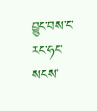བྱུང་བས་ང་རང་ཧང་སངས་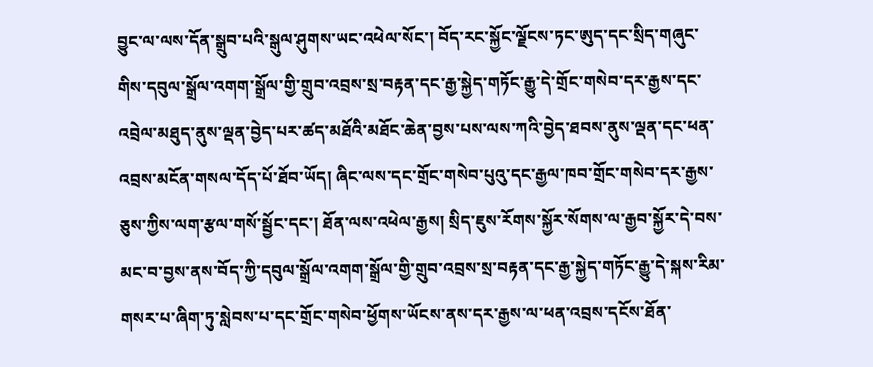བྱུང་ལ་ལས་དོན་སྒྲུབ་པའི་སྒུལ་ཤུགས་ཡང་འཕེལ་སོང་། བོད་རང་སྐྱོང་ལྗོངས་ཏང་ཨུད་དང་སྲིད་གཞུང་གིས་དབུལ་སྒྲོལ་འགག་སྒྲོལ་གྱི་གྲུབ་འབྲས་སྲ་བརྟན་དང་རྒྱ་སྐྱེད་གཏོང་རྒྱུ་དེ་གྲོང་གསེབ་དར་རྒྱས་དང་འབྲེལ་མཐུད་ནུས་ལྡན་བྱེད་པར་ཚད་མཐོའི་མཐོང་ཆེན་བྱས་པས་ལས་ཀའི་བྱེད་ཐབས་ནུས་ལྡན་དང་ཕན་འབྲས་མངོན་གསལ་དོད་པོ་ཐོབ་ཡོད། ཞིང་ལས་དང་གྲོང་གསེབ་པུའུ་དང་རྒྱལ་ཁབ་གྲོང་གསེབ་དར་རྒྱས་ཅུས་ཀྱིས་ལག་རྩལ་གསོ་སྦྱོང་དང་། ཐོན་ལས་འཕེལ་རྒྱས། སྲིད་ཇུས་རོགས་སྐྱོར་སོགས་ལ་རྒྱབ་སྐྱོར་དེ་བས་མང་བ་བྱས་ནས་བོད་ཀྱི་དབུལ་སྒྲོལ་འགག་སྒྲོལ་གྱི་གྲུབ་འབྲས་སྲ་བརྟན་དང་རྒྱ་སྐྱེད་གཏོང་རྒྱུ་དེ་སྐས་རིམ་གསར་པ་ཞིག་ཏུ་སླེབས་པ་དང་གྲོང་གསེབ་ཕྱོགས་ཡོངས་ནས་དར་རྒྱས་ལ་ཕན་འབྲས་དངོས་ཐོན་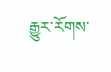རྒྱུར་རོགས་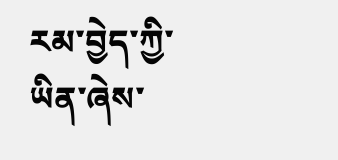རམ་བྱེད་ཀྱི་ཡིན་ཞེས་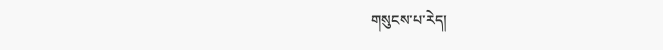གསུངས་པ་རེད།